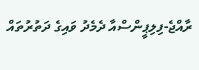ރާއްޖެ-ފިލިޕީންސްއާ ދެމެދު ވައިގެ ދަތުރުތައް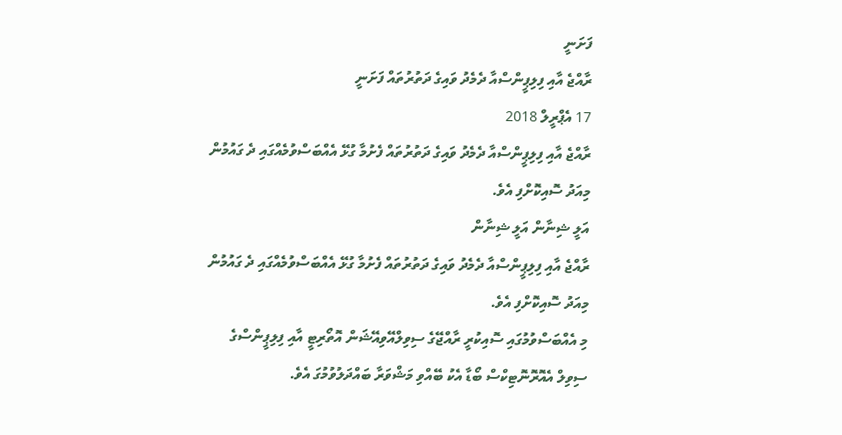ފަށަނީ
ރާއްޖެ އާއި ފިލިޕީންސްއާ ދެމެދު ވައިގެ ދަތުރުތައް ފަށަނީ
17 އެޕްރީލް 2018
ރާއްޖެ އާއި ފިލިޕީންސްއާ ދެމެދު ވައިގެ ދަތުރުތައް ފެށުމާ ގުޅޭ އެއްބަސްވުމެއްގައި ދެ ގައުމުން މިއަދު ސޮއިކޮށްފި އެވެ.
އަލީ ޝިނާން އަލީ ޝިނާން
ރާއްޖެ އާއި ފިލިޕީންސްއާ ދެމެދު ވައިގެ ދަތުރުތައް ފެށުމާ ގުޅޭ އެއްބަސްވުމެއްގައި ދެ ގައުމުން މިއަދު ސޮއިކޮށްފި އެވެ.
މި އެއްބަސްވުމުގައި ސޮއިކުރީ ރާއްޖޭގެ ސިވިލްއޭވިއޭޝަން އޮތޯރިޓީ އާއި ފިލިޕީންސްގެ ސިވިލް އެއޮރޮނޮޓިކްސް ބޯޑާ އެކު ބޭއްވި މަޝްވަރާ ބައްދަލުވުމުގަ އެވެ.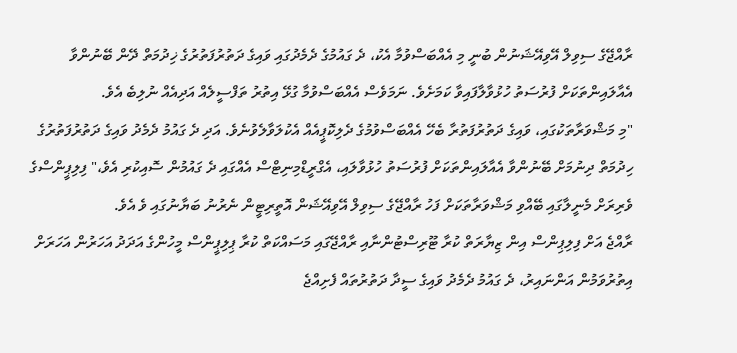ރާއްޖޭގެ ސިވިލް އޭވިއޭޝަނުން ބުނީ މި އެއްބަސްވުމާ އެކު، ދެ ގައުމުގެ ދެމެދުގައި ވައިގެ ދަތުރުފަތުރުގެ ޚިދުމަތް ދޭން ބޭނުންވާ އެއާލައިންތަކަށް ފުރުސަތު ހުޅުވާލާފައިވާ ކަމަށެވެ. ނަމަވެސް އެއްބަސްވުމާ ގުޅޭ އިތުރު ތަފްސީލެއް އަދިއެއް ނުލިބެ އެވެ.
"މި މަޝްވަރާތަކުގައި، ވައިގެ ދަތުރުފަތުރާ ބެހޭ އެއްބަސްވުމުގެ ދެލިކޮޕީއެއް އެކުލަވާލެވުނެވެ. އަދި ދެ ގައުމު ދެމެދު ވައިގެ ދަތުރުފަތުރުގެ ހިދުމަތް ދިނުމަށް ބޭނުންވާ އެއާލައިންތަކަށް ފުރުސަތު ހުޅުވާލައި، އެގްރީޑްމިނިޓްސް އެއްގައި ދެ ގައުމުން ސޮއިކުރި އެވެ،" ފިލިޕީންސްގެ ވެރިރަށް މެނީލާގައި ބޭއްވި މަޝްވަރާތަކަށް ފަހު ރާއްޖޭގެ ސިވިލް އޭވިއޭޝަން އޮތީރިޓީން ނެރުނު ބަޔާނުގައި ވެ އެވެ.
ރާއްޖެ އަށް ފިލިޕިންސް އިން ޒިޔާރަތް ކުރާ ޓޫރިސްޓުންނާއި ރާއްޖޭގައި މަސައްކަތް ކުރާ ޕިލިޕީންސް މީހުންގެ އަދަދު އަހަރުން އަހަރަށް އިތުރުވަމުން އަންނައިރު، ދެ ގައުމު ދެމެދު ވައިގެ ސީދާ ދަތުރުތައް ފެށިއްޖެ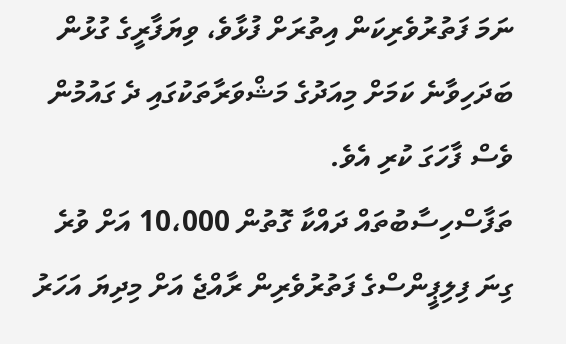ނަމަ ފަތުރުވެރިކަން އިތުރަށް ފުޅާވެ، ވިޔަފާރީގެ ގުޅުން ބަދަހިވާނެ ކަމަށް މިއަދުގެ މަޝްވަރާތަކުގައި ދެ ގައުމުން ވެސް ފާހަގަ ކުރި އެވެ.
ތަފާސްހިސާބުތައް ދައްކާ ގޮތުން 10،000 އަށް ވުރެ ގިނަ ފިލިޕީންސްގެ ފަތުރުވެރިން ރާއްޖެ އަށް މިދިޔަ އަހަރު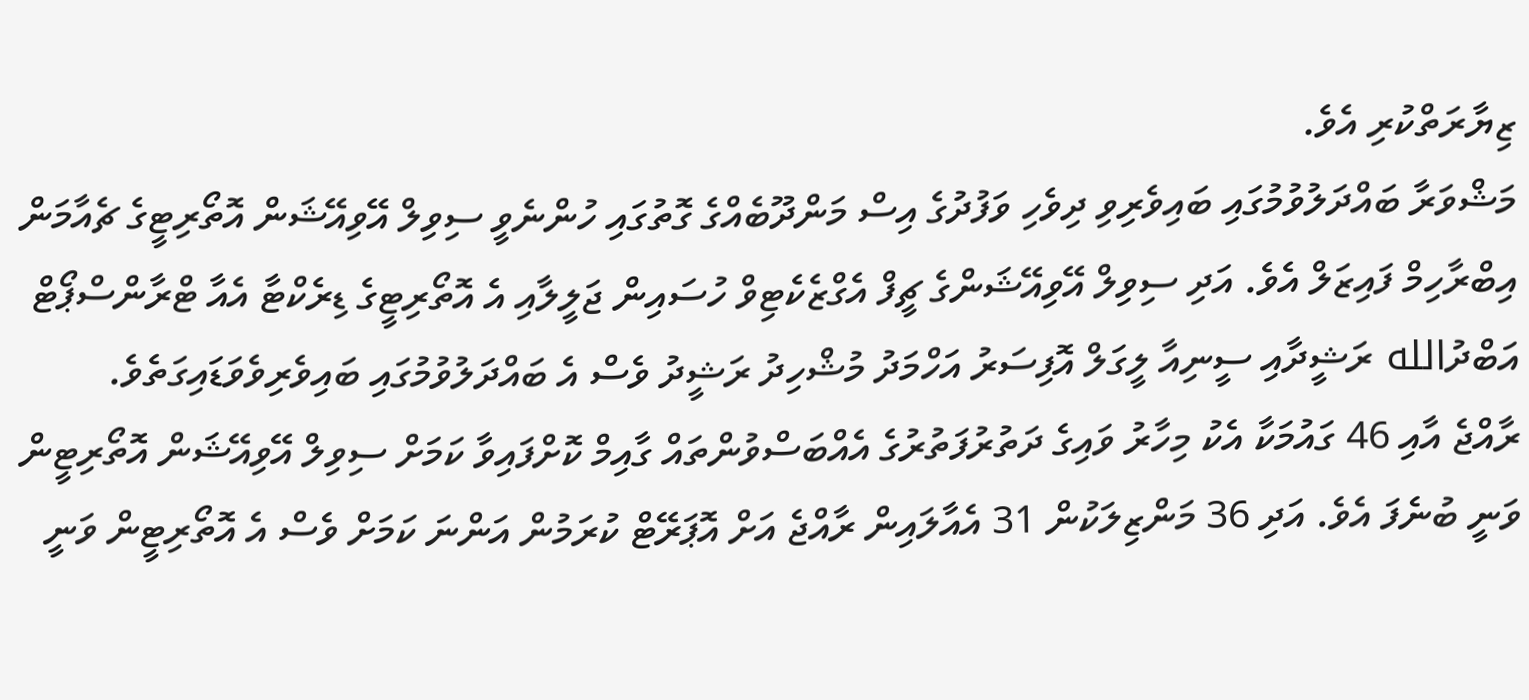ޒިޔާރަތްކުރި އެވެ.
މަޝްވަރާ ބައްދަލުވުމުގައި ބައިވެރިވި ދިވެހި ވަފުދުގެ އިސް މަންދޫބެއްގެ ގޮތުގައި ހުންނެވީ ސިވިލް އޭވިއޭޝަން އޮތޯރިޓީގެ ޗެއާމަން އިބްރާހިމް ފައިޒަލް އެވެ. އަދި ސިވިލް އޭވިއޭޝަންގެ ޗީފް އެގްޒެކެޓިވް ހުސައިން ޖަލީލާއި އެ އޮތޯރިޓީގެ ޑިރެކްޓާ އެއާ ޓްރާންސްޕޯޓް އަބްދުالله ރަޝީދާއި ސީނިއާ ލީގަލް އޮފިސަރު އަހްމަދު މުޝްހިދު ރަޝީދު ވެސް އެ ބައްދަލުވުމުގައި ބައިވެރިވެވަޑައިގަތެވެ.
ރާއްޖެ އާއި 46 ގައުމަކާ އެކު މިހާރު ވައިގެ ދަތުރުފަތުރުގެ އެއްބަސްވުންތައް ގާއިމް ކޮށްފައިވާ ކަމަށް ސިވިލް އޭވިއޭޝަން އޮތޯރިޓީން ވަނީ ބުނެފަ އެވެ. އަދި 36 މަންޒިލަކުން 31 އެއާލައިން ރާއްޖެ އަށް އޮޕަރޭޓް ކުރަމުން އަންނަ ކަމަށް ވެސް އެ އޮތޯރިޓީން ވަނީ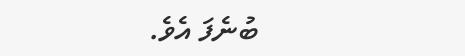ބުނެފަ އެވެ.